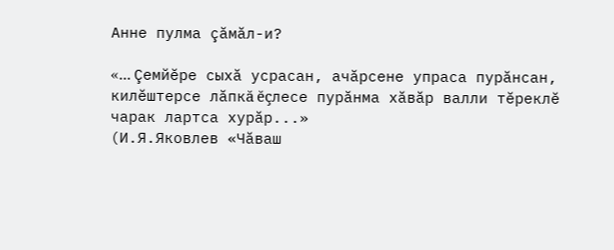Анне пулма çăмăл-и?

«... Çемйĕре сыхă усрасан, ачăрсене упраса пурăнсан, килĕштерсе лăпкă ĕçлесе пурăнма хăвăр валли тĕреклĕ чарак лартса хурăр...»
(И.Я.Яковлев «Чăваш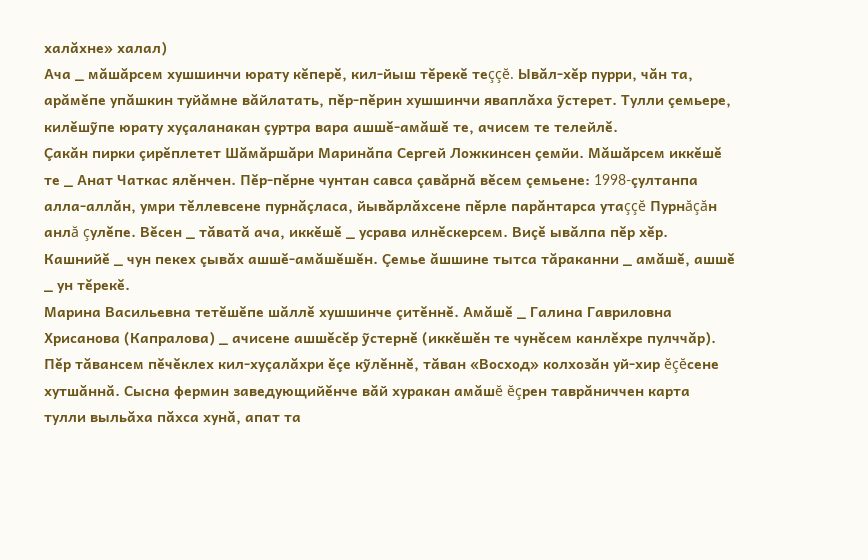халăхне» халал)
Ача _ мăшăрсем хушшинчи юрату кĕперĕ, кил-йыш тĕрекĕ теççĕ. Ывăл-хĕр пурри, чăн та, арăмĕпе упăшкин туйăмне вăйлатать, пĕр-пĕрин хушшинчи яваплăха ỹстерет. Тулли çемьере, килĕшỹпе юрату хуçаланакан çуртра вара ашшĕ-амăшĕ те, ачисем те телейлĕ.
Çакăн пирки çирĕплетет Шăмăршăри Маринăпа Сергей Ложкинсен çемйи. Мăшăрсем иккĕшĕ те _ Анат Чаткас ялĕнчен. Пĕр-пĕрне чунтан савса çавăрнă вĕсем çемьене: 1998-çултанпа алла-аллăн, умри тĕллевсене пурнăçласа, йывăрлăхсене пĕрле парăнтарса утаççĕ Пурнăçăн анлă çулĕпе. Вĕсен _ тăватă ача, иккĕшĕ _ усрава илнĕскерсем. Виçĕ ывăлпа пĕр хĕр. Кашнийĕ _ чун пекех çывăх ашшĕ-амăшĕшĕн. Çемье ăшшине тытса тăраканни _ амăшĕ, ашшĕ _ ун тĕрекĕ.
Марина Васильевна тетĕшĕпе шăллĕ хушшинче çитĕннĕ. Амăшĕ _ Галина Гавриловна Хрисанова (Капралова) _ ачисене ашшĕсĕр ỹстернĕ (иккĕшĕн те чунĕсем канлĕхре пулччăр). Пĕр тăвансем пĕчĕклех кил-хуçалăхри ĕçе кỹлĕннĕ, тăван «Восход» колхозăн уй-хир ĕçĕсене хутшăннă. Сысна фермин заведующийĕнче вăй хуракан амăшĕ ĕçрен таврăниччен карта тулли выльăха пăхса хунă, апат та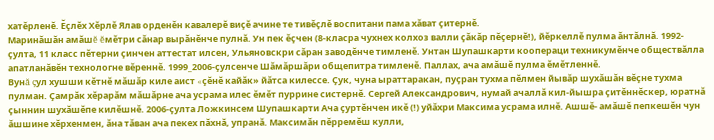хатĕрленĕ. Ĕçлĕх Хĕрлĕ Ялав орденĕн кавалерĕ виçĕ ачине те тивĕçлĕ воспитани пама хăват çитернĕ.
Маринăшăн амăшĕ ĕмĕтри сăнар вырăнĕнче пулнă. Ун пек ĕçчен (8-класра чухнех колхоз валли çăкăр пĕçернĕ!), йĕркеллĕ пулма ăнтăлнă. 1992-çулта, 11 класс пĕтерни çинчен аттестат илсен, Ульяновскри сăран заводĕнче тимленĕ. Унтан Шупашкарти коопераци техникумĕнче обществăлла апатланăвĕн технологне вĕреннĕ. 1999_2006-çулсенче Шăмăршăри общепитра тимленĕ. Паллах, ача амăшĕ пулма ĕмĕтленнĕ.
Вунă çул хушши кĕтнĕ мăшăр киле аист «çĕнĕ кайăк» йăтса килессе. Çук, чуна ыраттаракан, пуçран тухма пĕлмен йывăр шухăшăн вĕçне тухма пулман. Çамрăк хĕрарăм мăшăрне ача усрама илес ĕмĕт пуррине систернĕ. Сергей Александрович, нумай ачаллă кил-йышра çитĕннĕскер, юратнă çыннин шухăшĕпе килĕшнĕ. 2006-çулта Ложкинсем Шупашкарти Ача çуртĕнчен икĕ (!) уйăхри Максима усрама илнĕ. Ашшĕ- амăшĕ пепкешĕн чун ăшшине хĕрхенмен, ăна тăван ача пекех пăхнă, упранă. Максимăн пĕрремĕш кулли,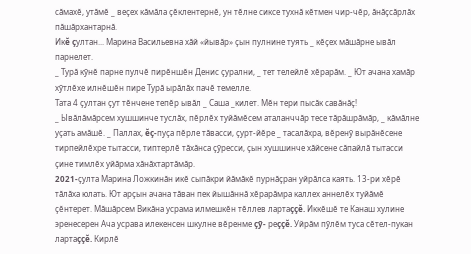сăмахĕ, утăмĕ _ веçех кăмăла çĕклентернĕ, ун тĕлне сиксе тухнă кĕтмен чир-чĕр, ăнăçсăрлăх пăшăрхантарнă.
Икĕ çултан... Марина Васильевна хăй «йывăр» çын пулнине туять _ кĕçех мăшăрне ывăл парнелет.
_ Турă кỹнĕ парне пулчĕ пирĕншĕн Денис çурални, _ тет телейлĕ хĕрарăм. _ Ют ачана хамăр хỹтлĕхе илнĕшĕн пире Турă ырăлăх пачĕ темелле.
Тата 4 çултан çут тĕнчене тепĕр ывăл _ Саша _килет. Мĕн тери пысăк савăнăç!
_ Ывăлăмăрсем хушшинче туслăх, пĕрлĕх туйăмĕсем аталанччăр тесе тăрăшрăмăр, _ кăмăлне уçать амăшĕ. _ Паллах, ĕç-пуçа пĕрле тăвасси, çурт-йĕре _ тасалăхра, вĕренỹ вырăнĕсене тирпейлĕхре тытасси, типтерлĕ тăхăнса çỹресси, çын хушшинче хăйсене сăпайлă тытасси çине тимлĕх уйăрма хăнăхтартăмăр.
2021-çулта Марина Ложкинăн икĕ сыпăкри йăмăкĕ пурнăçран уйрăлса каять. 13-ри хĕрĕ тăлăха юлать. Ют арçын ачана тăван пек йышăннă хĕрарăмра каллех аннелĕх туйăмĕ çĕнтерет. Мăшăрсем Викăна усрама илмешкĕн тĕллев лартаççĕ. Иккĕшĕ те Канаш хулине эренесерен Ача усрава илекенсен шкулне вĕренме çỹ- реççĕ. Уйрăм пỹлĕм туса сĕтел-пукан лартаççĕ. Кирлĕ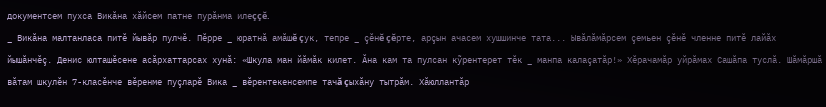документсем пухса Викăна хăйсем патне пурăнма илеççĕ.
_ Викăна малтанласа питĕ йывăр пулчĕ. Пĕрре _ юратнă амăшĕ çук, тепре _ çĕнĕ çĕрте, арçын ачасем хушшинче тата... Ывăлăмăрсем çемьен çĕнĕ членне питĕ лайăх йышăнчĕç. Денис юлташĕсене асăрхаттарсах хунă: «Шкула ман йăмăк килет. Ăна кам та пулсан кỹрентерет тĕк _ манпа калаçатăр!» Хĕрачамăр уйрăмах Сашăпа туслă. Шăмăршă вăтам шкулĕн 7-класĕнче вĕренме пуçларĕ Вика _ вĕрентекенсемпе тачă çыхăну тытрăм. Хăюллантăр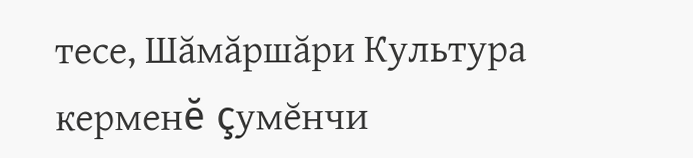тесе, Шăмăршăри Культура керменĕ çумĕнчи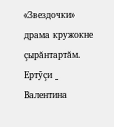«Звездочки» драма кружокне çырăнтартăм. Ертỹçи _ Валентина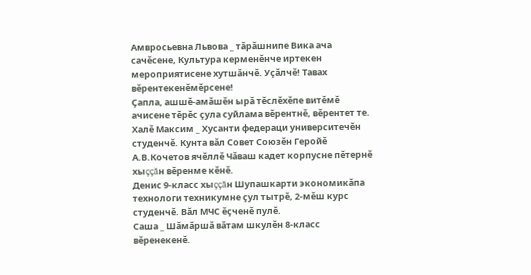Амвросьевна Львова _ тăрăшнипе Вика ача сачĕсене, Культура керменĕнче иртекен мероприятисене хутшăнчĕ. Уçăлчĕ! Тавах вĕрентекенĕмĕрсене!
Çапла, ашшĕ-амăшĕн ырă тĕслĕхĕпе витĕмĕ ачисене тĕрĕс çула суйлама вĕрентнĕ, вĕрентет те.
Халĕ Максим _ Хусанти федераци университечĕн студенчĕ. Кунта вăл Совет Союзĕн Геройĕ А.В.Кочетов ячĕллĕ Чăваш кадет корпусне пĕтернĕ хыççăн вĕренме кĕнĕ.
Денис 9-класс хыççăн Шупашкарти экономикăпа технологи техникумне çул тытрĕ, 2-мĕш курс студенчĕ. Вăл МЧС ĕçченĕ пулĕ.
Саша _ Шăмăршă вăтам шкулĕн 8-класс вĕренекенĕ.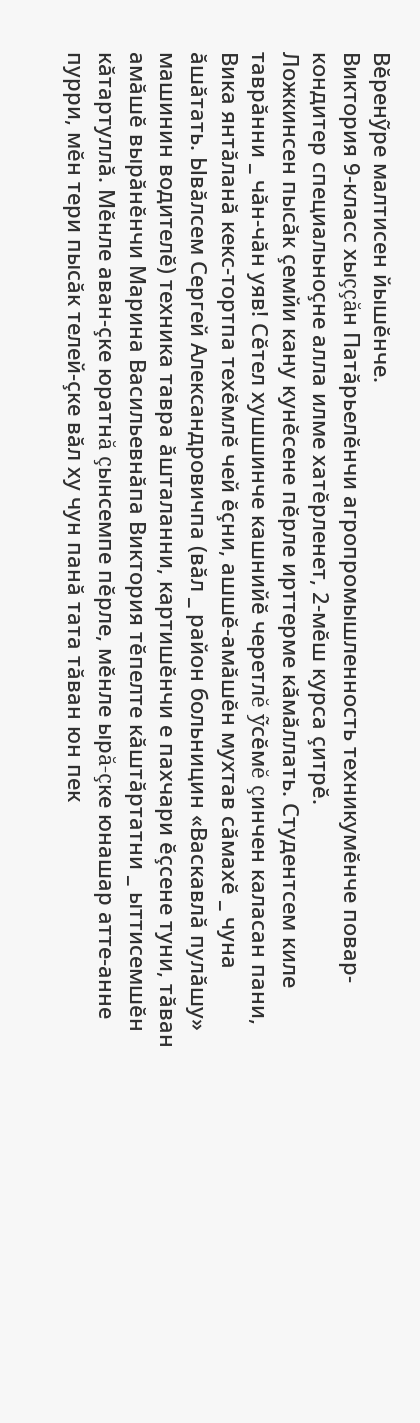Вĕренỹре малтисен йышĕнче.
Виктория 9-класс хыççăн Патăрьелĕнчи агропромышленность техникумĕнче повар-кондитер специальноçне алла илме хатĕрленет, 2-мĕш курса çитрĕ.
Ложкинсен пысăк çемйи кану кунĕсене пĕрле ирттерме кăмăллать. Студентсем киле таврăнни _ чăн-чăн уяв! Сĕтел хушшинче кашнийĕ черетлĕ ỹсĕмĕ çинчен каласан пани, Вика янтăланă кекс-тортпа техĕмлĕ чей ĕçни, ашшĕ-амăшĕн мухтав сăмахĕ _ чуна ăшăтать. Ывăлсем Сергей Александровичпа (вăл _ район больницин «Васкавлă пулăшу» машинин водителĕ) техника тавра ăшталанни, картишĕнчи е пахчари ĕçсене туни, тăван амăшĕ вырăнĕнчи Марина Васильевнăпа Виктория тĕпелте кăштăртатни _ ыттисемшĕн кăтартуллă. Мĕнле аван-çке юратнă çынсемпе пĕрле, мĕнле ырă-çке юнашар атте-анне пурри, мĕн тери пысăк телей-çке вăл ху чун панă тата тăван юн пек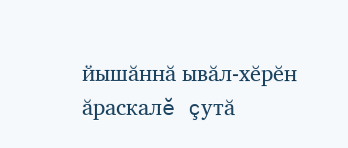йышăннă ывăл-хĕрĕн ăраскалĕ çутă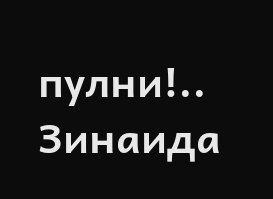пулни!..
Зинаида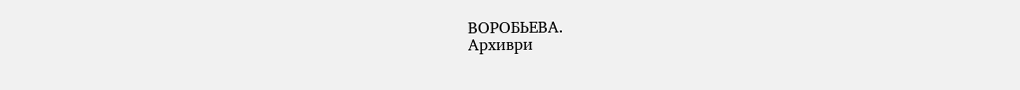ВОРОБЬЕВА.
Архиври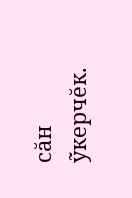сăн ỹкерчĕк.